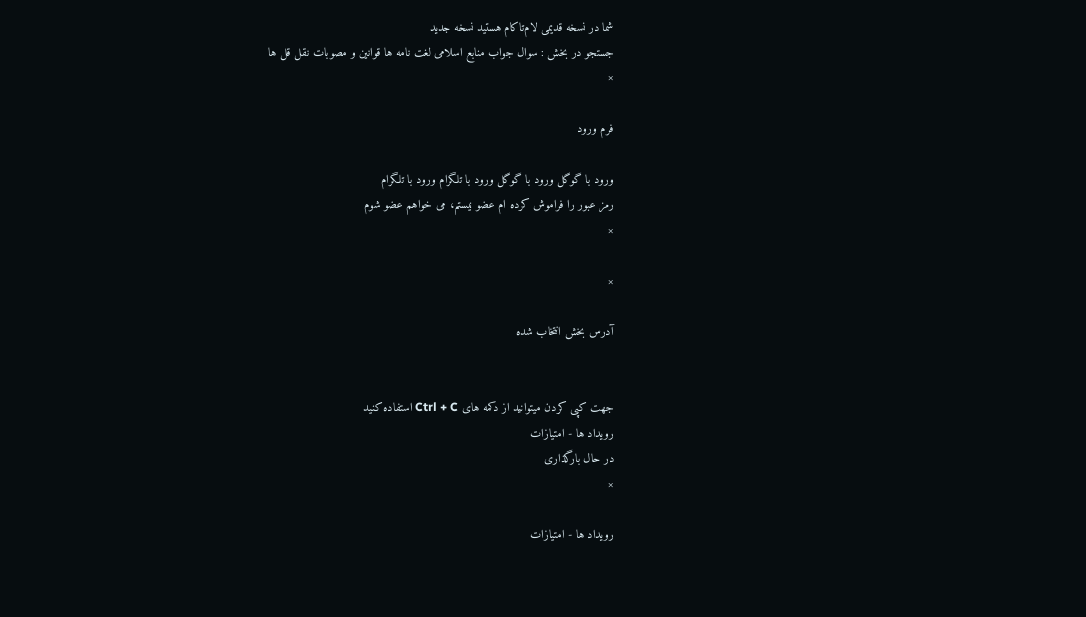شما در نسخه قدیمی لام‌تا‌کام هستید نسخه جدید
جستجو در بخش : سوال جواب منابع اسلامی لغت نامه ها قوانین و مصوبات نقل قل ها
×

فرم ورود

ورود با گوگل ورود با گوگل ورود با تلگرام ورود با تلگرام
رمز عبور را فراموش کرده ام عضو نیستم، می خواهم عضو شوم
×

×

آدرس بخش انتخاب شده


جهت کپی کردن میتوانید از دکمه های Ctrl + C استفاده کنید
رویداد ها - امتیازات
در حال بارگذاری
×

رویداد ها - امتیازات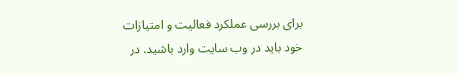برای بررسی عملکرد فعالیت و امتیازات خود باید در وب سایت وارد باشید. در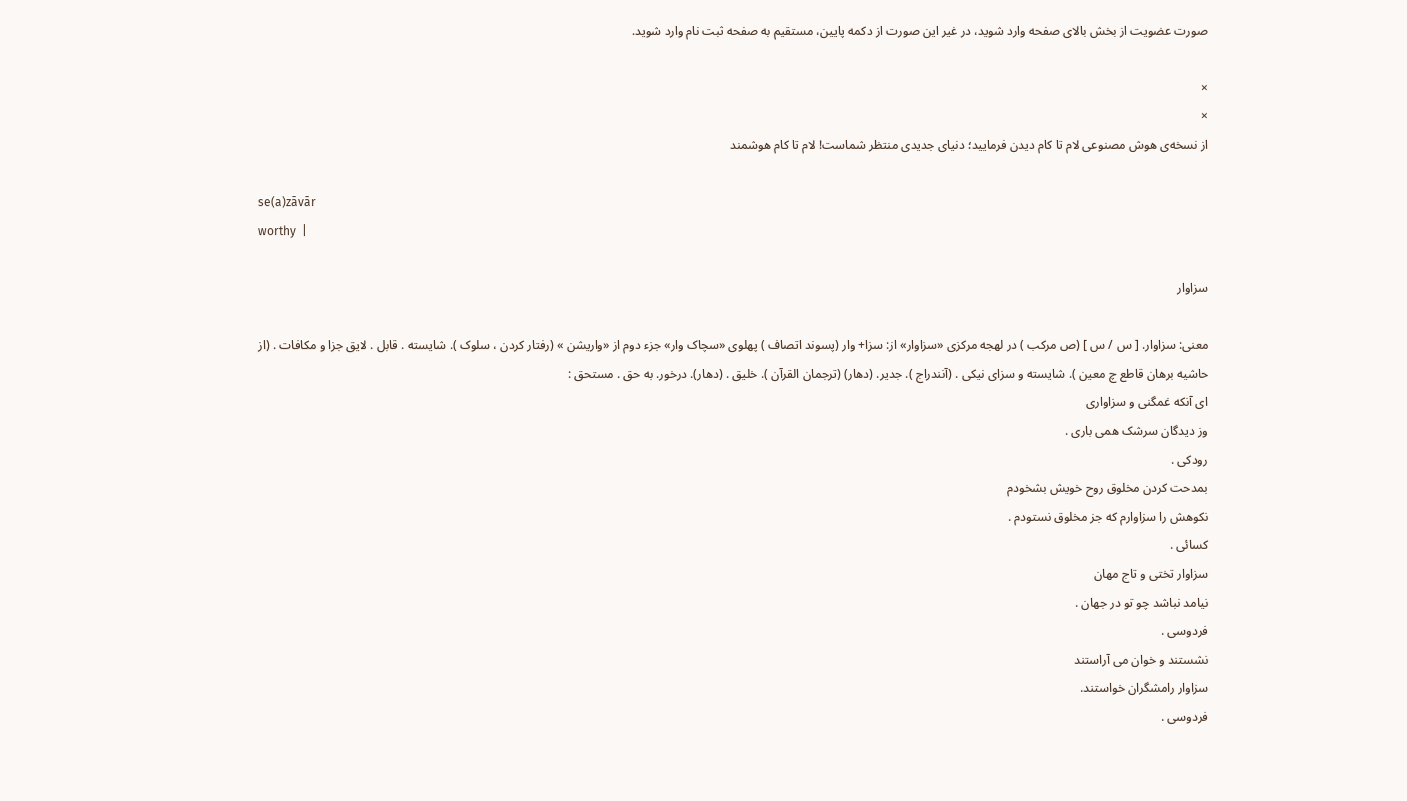صورت عضویت از بخش بالای صفحه وارد شوید، در غیر این صورت از دکمه پایین، مستقیم به صفحه ثبت نام وارد شوید.

×
×
از نسخه‌ی هوش مصنوعی لام تا کام دیدن فرمایید؛ دنیای جدیدی منتظر شماست! لام تا کام هوشمند

se(a)zāvār
worthy  |

سزاوار

معنی: سزاوار. [ س / س ] (ص مرکب ) در لهجه مرکزی «سزاوار» از: سزا+ وار (پسوند اتصاف ) پهلوی «سچاک وار» جزء دوم از «واریشن » (رفتار کردن ، سلوک ). شایسته . قابل . لایق جزا و مکافات . (از حاشیه برهان قاطع چ معین ). شایسته و سزای نیکی . (آنندراج ). جدیر. (دهار) (ترجمان القرآن ). خلیق . (دهار). درخور. به حق . مستحق :
ای آنکه غمگنی و سزاواری
وز دیدگان سرشک همی باری .
رودکی .
بمدحت کردن مخلوق روح خویش بشخودم
نکوهش را سزاوارم که جز مخلوق نستودم .
کسائی .
سزاوار تختی و تاج مهان
نیامد نباشد چو تو در جهان .
فردوسی .
نشستند و خوان می آراستند
سزاوار رامشگران خواستند.
فردوسی .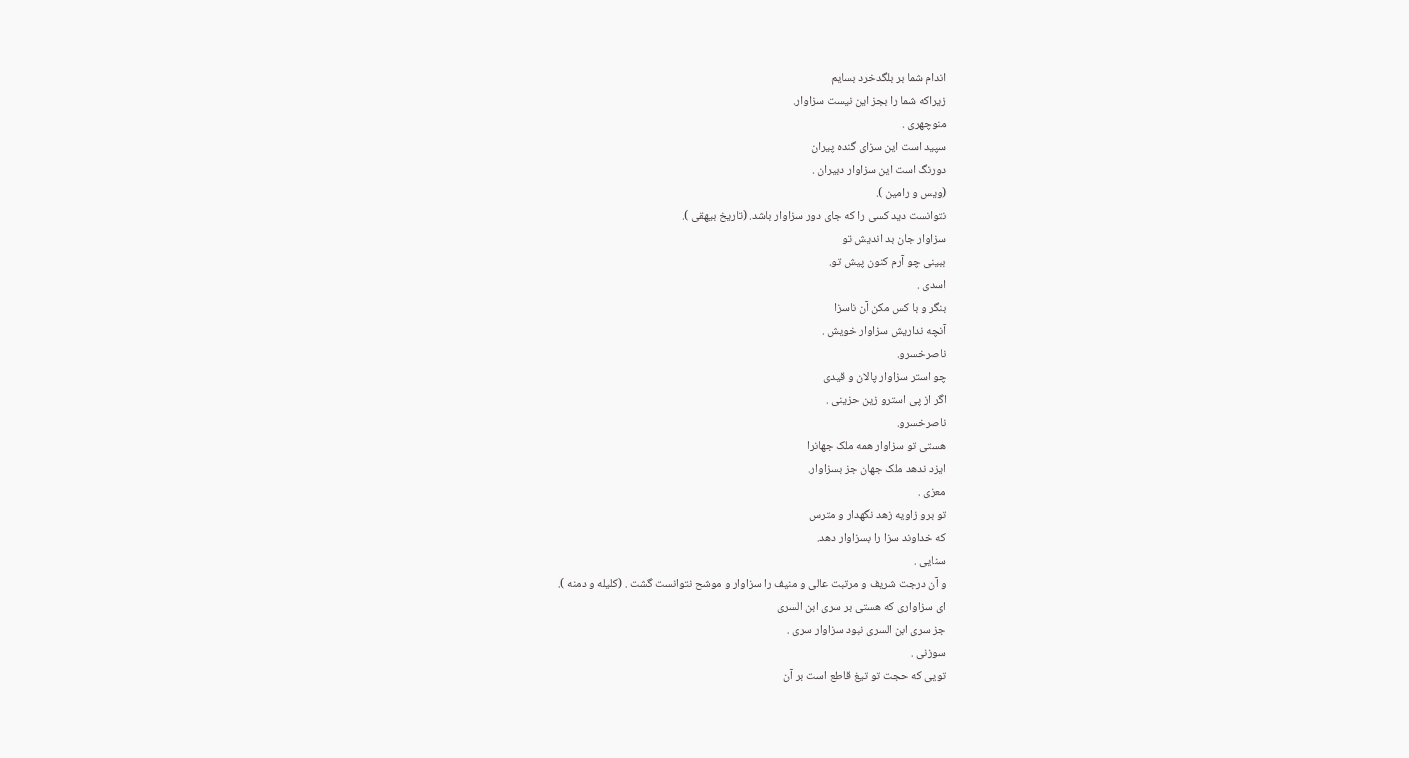اندام شما بر بلگدخرد بسایم
زیراکه شما را بجز این نیست سزاوار.
منوچهری .
سپید است این سزای گنده پیران
دورنگ است این سزاوار دبیران .
(ویس و رامین ).
نتوانست دید کسی را که جای دور سزاوار باشد. (تاریخ بیهقی ).
سزاوار جان بد اندیش تو
ببینی چو آرم کنون پیش تو.
اسدی .
بنگر و با کس مکن آن ناسزا
آنچه نداریش سزاوار خویش .
ناصرخسرو.
چو استر سزاوار پالان و قیدی
اگر از پی استرو زین حزینی .
ناصرخسرو.
هستی تو سزاوار همه ملک جهانرا
ایزد ندهد ملک جهان جز بسزاوار.
معزی .
تو برو زاویه زهد نگهدار و مترس
که خداوند سزا را بسزاوار دهد.
سنایی .
و آن درجت شریف و مرتبت عالی و منیف را سزاوار و موشح نتوانست گشت . (کلیله و دمنه ).
ای سزاواری که هستی بر سری ابن السری
جز سری ابن السری نبود سزاوار سری .
سوزنی .
تویی که حجت تو تیغ قاطع است بر آن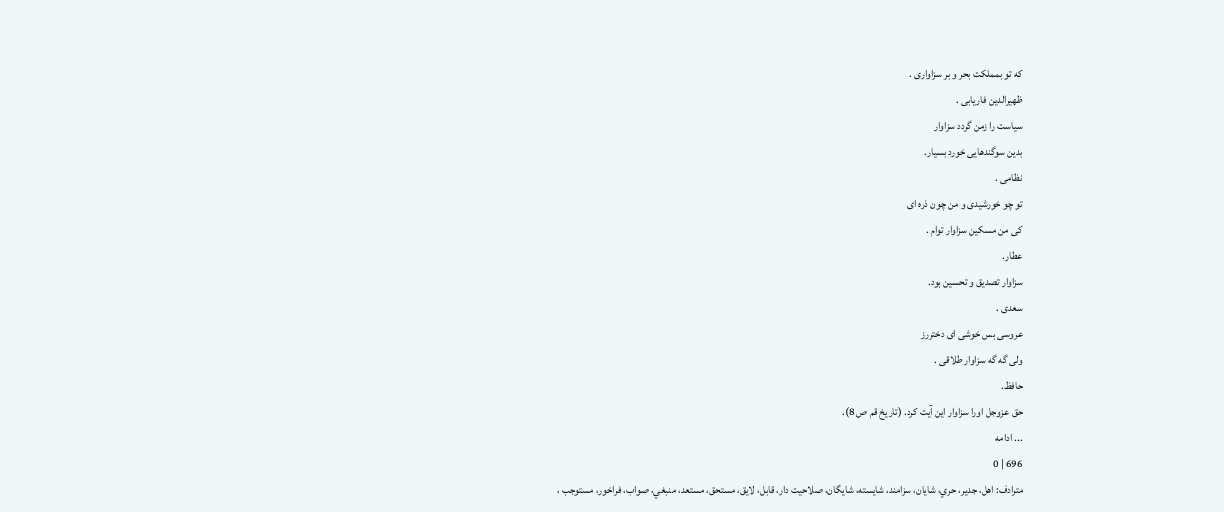که تو بمملکت بحر و بر سزاواری .
ظهیرالدین فاریابی .
سیاست را زمن گردد سزاوار
بدین سوگندهایی خورد بسیار.
نظامی .
تو چو خورشیدی و من چون ذره ای
کی من مسکین سزاوار توام .
عطار.
سزاوار تصدیق و تحسین بود.
سعدی .
عروسی بس خوشی ای دختررز
ولی گه گه سزاوار طلاقی .
حافظ.
حق عزوجل اورا سزاوار این آیت کرد. (تاریخ قم ص 8).
... ادامه
696 | 0
مترادف: اهل، جدير، حري، شايان، سزامند، شايسته، شايگان، صلاحيت دار، قابل، لايق، مستحق، مستعد، منبغي، صواب، فراخور، مستوجب ،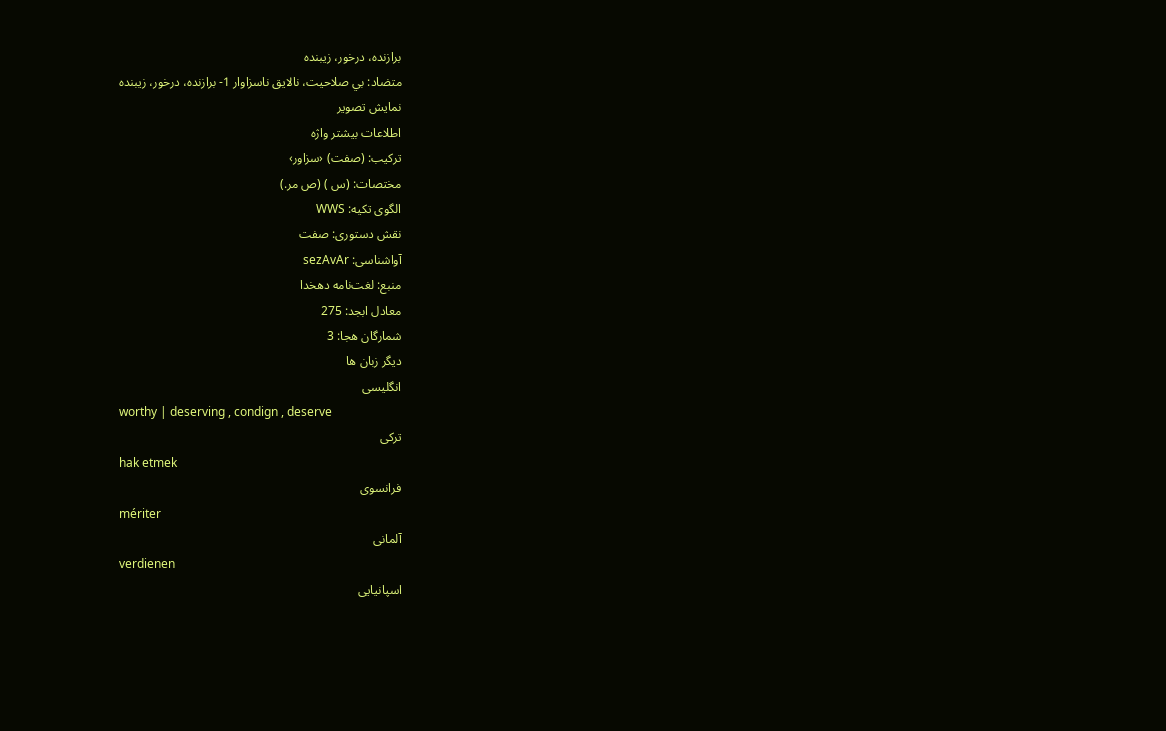برازنده، درخور، زيبنده
متضاد: بي صلاحيت، نالايق ناسزاوار 1- برازنده، درخور، زيبنده
نمایش تصویر
اطلاعات بیشتر واژه
ترکیب: (صفت) ‹سزاور›
مختصات: (س ) (ص مر.)
الگوی تکیه: WWS
نقش دستوری: صفت
آواشناسی: sezAvAr
منبع: لغت‌نامه دهخدا
معادل ابجد: 275
شمارگان هجا: 3
دیگر زبان ها
انگلیسی
worthy | deserving , condign , deserve
ترکی
hak etmek
فرانسوی
mériter
آلمانی
verdienen
اسپانیایی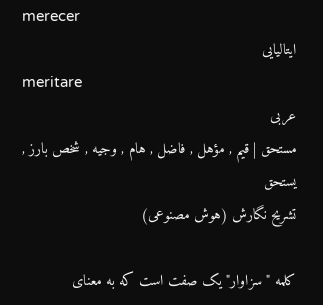merecer
ایتالیایی
meritare
عربی
مستحق | قيم , مؤهل , فاضل , هام , وجيه , شخص بارز , يستحق
تشریح نگارش (هوش مصنوعی)

کلمه "سزاوار" یک صفت است که به معنای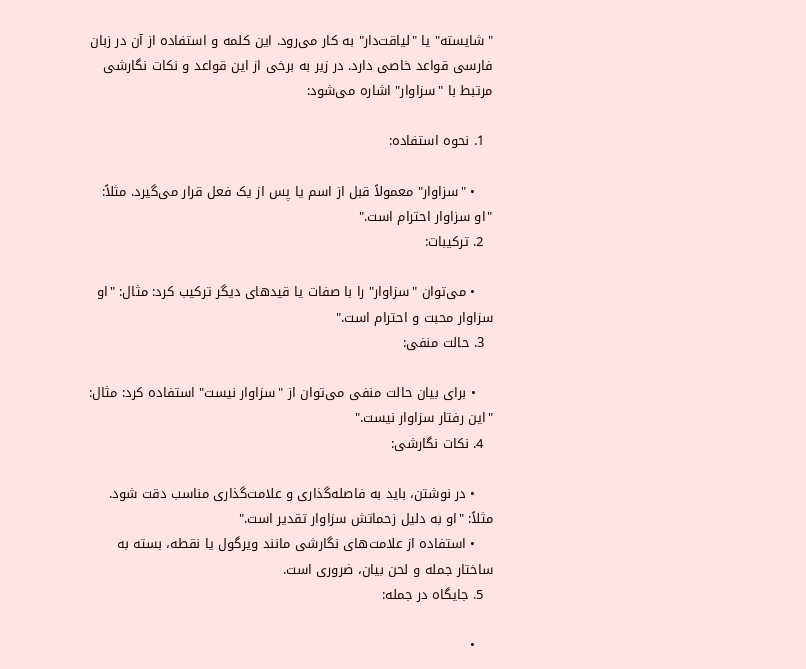"شایسته" یا "لیاقت‌دار" به کار می‌رود. این کلمه و استفاده از آن در زبان فارسی قواعد خاصی دارد. در زیر به برخی از این قواعد و نکات نگارشی مرتبط با "سزاوار" اشاره می‌شود:

  1. نحوه استفاده:

    • "سزاوار" معمولاً قبل از اسم یا پس از یک فعل قرار می‌گیرد. مثلاً: "او سزاوار احترام است."
  2. ترکیبات:

    • می‌توان "سزاوار" را با صفات یا قیدهای دیگر ترکیب کرد: مثال: "او سزاوار محبت و احترام است."
  3. حالت منفی:

    • برای بیان حالت منفی می‌توان از "سزاوار نیست" استفاده کرد: مثال: "این رفتار سزاوار نیست."
  4. نکات نگارشی:

    • در نوشتن، باید به فاصله‌گذاری و علامت‌گذاری مناسب دقت شود. مثلاً: "او به دلیل زحماتش سزاوار تقدیر است."
    • استفاده از علامت‌های نگارشی مانند ویرگول یا نقطه، بسته به ساختار جمله و لحن بیان، ضروری است.
  5. جایگاه در جمله:

    •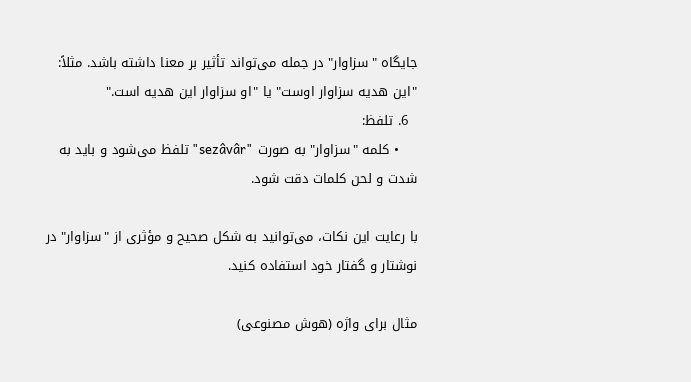جایگاه "سزاوار" در جمله می‌تواند تأثیر بر معنا داشته باشد. مثلاً: "این هدیه سزاوار اوست" یا "او سزاوار این هدیه است."
  6. تلفظ:
    • کلمه "سزاوار" به صورت "sezâvâr" تلفظ می‌شود و باید به شدت و لحن کلمات دقت شود.

با رعایت این نکات، می‌توانید به شکل صحیح و مؤثری از "سزاوار" در نوشتار و گفتار خود استفاده کنید.

مثال برای واژه (هوش مصنوعی)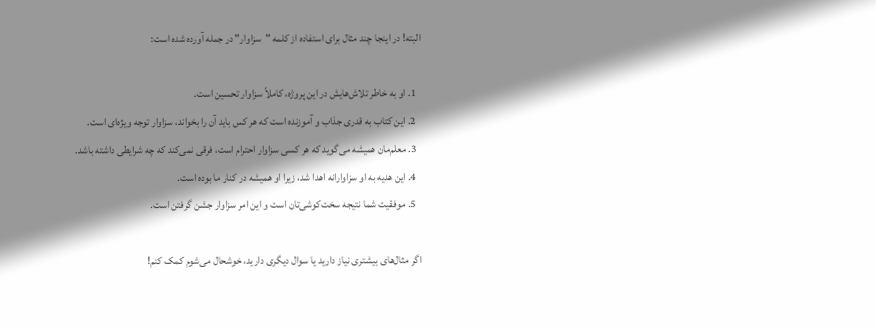البته! در اینجا چند مثال برای استفاده از کلمه "سزاوار" در جمله آورده شده است:

  1. او به خاطر تلاش‌هایش در این پروژه، کاملاً سزاوار تحسین است.
  2. این کتاب به قدری جذاب و آموزنده است که هر کس باید آن را بخواند، سزاوار توجه ویژه‌ای است.
  3. معلم‌مان همیشه می‌گوید که هر کسی سزاوار احترام است، فرقی نمی‌کند که چه شرایطی داشته باشد.
  4. این هدیه به او سزاوارانه اهدا شد، زیرا او همیشه در کنار ما بوده است.
  5. موفقیت شما نتیجه سخت‌کوشی‌تان است و این امر سزاوار جشن گرفتن است.

اگر مثال‌های بیشتری نیاز دارید یا سوال دیگری دارید، خوشحال می‌شوم کمک کنم!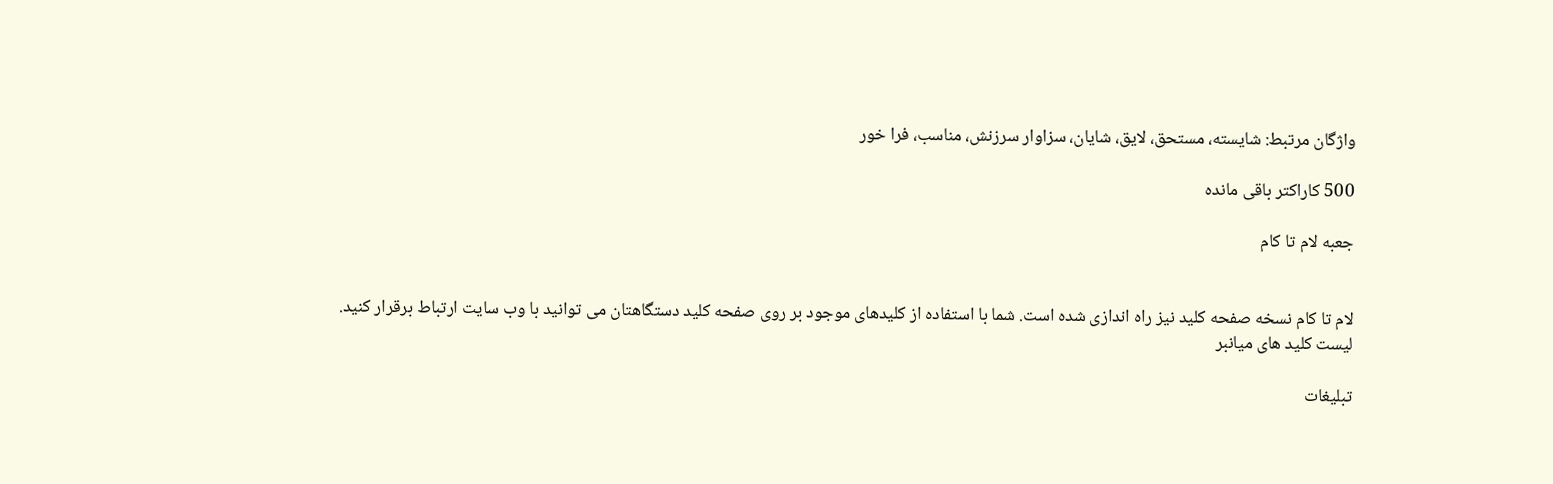واژگان مرتبط: شایسته، مستحق، لایق، شایان، سزاوار سرزنش، مناسب، فرا خور

500 کاراکتر باقی مانده

جعبه لام تا کام


لام تا کام نسخه صفحه کلید نیز راه اندازی شده است. شما با استفاده از کلیدهای موجود بر روی صفحه کلید دستگاهتان می توانید با وب سایت ارتباط برقرار کنید.
لیست کلید های میانبر

تبلیغات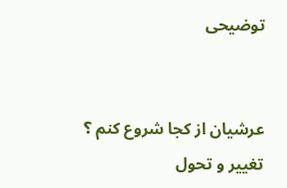توضیحی


عرشیان از کجا شروع کنم ؟
تغییر و تحول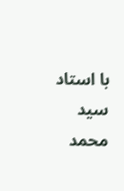با استاد سید محمد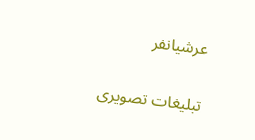عرشیانفر

تبلیغات تصویری